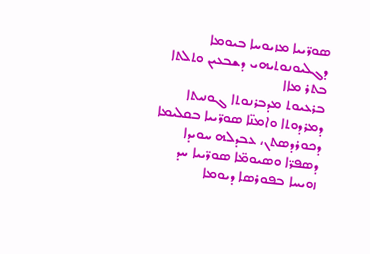ܣܘܪ̈ܝܝܐ ܡܙܝܘܚܐ ܒܝܘܡܐ ܕܓܠܝܘܢܘܬܝܗܝ ܕܫܒܥܝܢ ܘܬܠܬܐ ܒܬܪ ܡܐܐ
ܒܪܥܝܘܬ ܡܕܒܪܢܘܬܐ ܓܘܢܝܬܐ ܕܡܪܕܘܬܐ ܘܐܡܢ̈ܐ ܣܘܪ̈ܝܝܐ ܒܩܠܝܡܐ ܕܟܘܪܕܣܬܢ، ܥܒܕܠܗ ܚܘܝܕܐ ܕܣܦܪ̈ܐ ܘܣܝܘܡ̈ܐ ܣܘܪ̈ܝܝܐ ܚܕ ܙܘܝܚܐ ܒܦܘܪܣܐ ܕܝܘܡܐ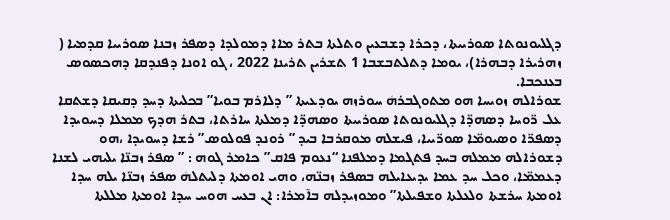ܕܓܠܝܘܢܘܬܐ ܣܘܪܝܝܬܐ، ܕܟܪܐ ܕܫܒܥܝܢ ܘܬܠܬܐ ܒܬܪ ܡܐܐ ܕܡܘܠܕܐ ܕܣܦܪ ܙܒܢܐ ܣܘܪܝܝܐ ܩܕܡܝܐ ( ܙܗܪܝܪܐ ܕܒܗܪܐ)، ܝܘܡܐ ܕܬܠܬܒܫܒܐ 1 ܬܫܪܝܢ ܬܪܝܢܐ 2022 ، ܓܘ ܐܘܢܐ ܕܦܢܕܩܐ ܕܗܟܣܘܣ ܒܥܢܟܒܐ.
ܫܘܪܐܠܗ ܙܘܝܚܐ ܗܘ ܡܬܘܓܒܪܗܿ ܚܘܪܙܗ ܝܘܕܥܝܬܐ ” ܕܠܐܪܡ ܒܘܝܐ” ܒܟܠܝܬܐ ܕܚܕ ܕܩܝܩܐ ܕܫܬܩܐ ܥܠ ܪ̈ܘܚܐ ܕܣܗܕ̈ܐ ܕܓܠܝܘܢܘܬܐ ܣܘܪܝܝܬܐ ܘܣܗܕ̈ܐ ܕܡܠܬܐ ܚܐܪܬܐ، ܒܬܪ ܗܕܟ ܡܡܠܐ ܕܚܘܝܕܐ ܕܣܦܪ̈ܐ ܘܣܝܘܡ̈ܐ ܣܘܪ̈ܝܝܐ، ܦܝܫܠܗ ܡܘܩܪܒܐ ܒܝܕ ” ܪܘܢܕ ܦܘܠܘܣ” ܪܫܐ ܕܚܘܝܕܐ ،ܗܘ ܕܫܘܪܐܠܗ ܡܡܠܗ ܒܚܕ ܦܬܓܡܐ ܕܡܠܦܢܐ “ܢܥܘܡ ܦܐܩ” ܟܐܡܪ ܓܘܗ : ” ܣܦܪ ܙܒܢ̈ܐ ܝܠܝܗܝ ܠܫܢܐ ܕܥܡܡ̈ܐ، ܘܟܠ ܚܕ ܥܡܐ ܝܕܝܥܐܝܠܗ ܒܣܦܪ ܙܒܢ̈ܗ، ܘܗܝ ܐܘܡܬܐ ܕܠܝܬܠܗܿ ܣܦܪ ܙܒܢ̈ܐ ܝܠܗ ܚܕܐ ܐܘܡܬܐ ܚܪܫܬܐ ܘܠܥܠܬܐ ܘܫܦܝܠܬܐ” ܘܡܘܙܝܕܠܗ ܒܐ̄ܡܪܐ: ܐܢ ܒܥܚ ܗܘܚ ܚܕܐ ܐܘܡܬܐ ܡܠܠܬܐ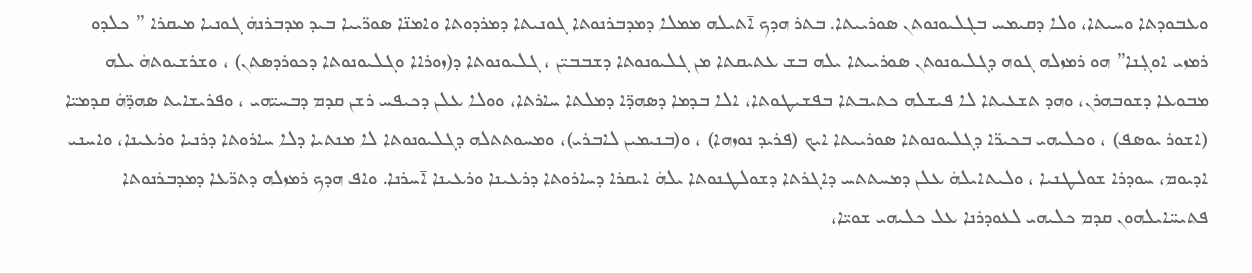ܘܥܒܘܕܬܐ ܘܚܝܬܐ، ܘܠܐ ܕܩܝܡܚ ܒܓܠܝܘܢܘܬܢ ܣܘܪܝܝܬܐ. ܒܬܪ ܗܕܟ ܐ̄ܬܝܠܗ ܡܡܠܐ ܕܡܕܒܪܢܘܬܐ ܓܘܢܝܬܐ ܕܡܪܕܘܬܐ ܘܐܡܢ̈ܐ ܣܘܪ̈ܝܝܐ ܒܝܕ ܡܕܒܪܢܗܿ ܓܘܢܝܐ ܡܝܩܪܐ ” ܟܠܕܘ ܪܡܙܝ ܐܘܓܼܢܐ” ܗܘ ܪܡܙܠܗ ܓܘܗ ܕܓܠܝܘܢܘܬܢ ܣܘܪܝܝܬܐ ܝܠܗ ܒܫ ܥܬܝܩܬܐ ܡܢ ܓܠܝܘܢܘܬܐ ܕܫܒܒܝ̈ܢ ، ܓܠܝܘܢܘܬܐ ܕ(ܙܘܪܐܐ ܘܓܠܝܘܢܘܬܐ ܕܟܘܪܕܣܬܢ) ، ܘܫܪܫܝܘܬܗܿ ܝܠܗ ܡܒܘܥܐ ܕܫܘܒܗܪܢ، ܘܗܕ ܬܫܥܝܬܐ ܠܐ ܦܝܫܠܗ ܟܬܝܒܬܐ ܒܦܫܝܛܘܬܐ، ܐܠܐ ܒܕܡܐ ܕܣܗܕ̈ܐ ܕܡܠܬܐ ܚܐܪܬܐ، ܘܘܠܐ ܥܠܢ ܕܟܝܦܚ ܪܫܢ ܩܕܡ ܕܒܚܝ̈ܗܝ ، ܘܦܪܝܫܐܝܬ ܣܗܕ̈ܗܿ ܩܕܡܝ̈ܐ (ܐܫܘܪ ܝܘܣܦ) ، ܘܟܠܝܗܝ ܒܟܝܪ̈ܐ ܕܓܠܝܘܢܘܬܐ ܣܘܪܝܝܬܐ ܐܝܟ (ܦܪܝܕ ܢܘܙܗܐ) ، ܘ(ܒܢܝܡܝܢ ܠܐܒܪܝ)، ܘܡܚܘܬܬܠܗ ܕܓܠܝܘܢܘܬܐ ܠܐ ܡܢܬܝܐ ܕܠܐ ܚܐܪܘܬܐ ܕܪܢܝܐ ܘܪܥܝܢܐ، ܘܐܚܢܝ ܐܕܝܘܡ، ܚܘܕܪܐ ܫܘܠܛܢܝܐ ، ܘܠܝܬܐܝܠܗܿ ܥܠܢ ܕܡܚܬܬܚ ܕܐܓܪܬܐ ܕܫܘܠܛܢܘܬܐ ܝܠܗܿ ܐܝܩܪܐ ܕܚܐܪܘܬܐ ܕܪܥܝܢܐ ܘܪܥܝܢܐ ܐ̄ܚܪܢܐ. ܘܐܦ ܗܕܟ ܪܡܙܠܗ ܕܬܪ̈ܥܐ ܕܡܕܒܪܢܘܬܐ ܦܬܝܚ̈ܐܝܠܗܘܢ ܩܕܡ ܟܠܝܗܝ ܠܥܘܕܪܢܐ ܥܠ ܟܠܝܗܝ ܫܘܝ̈ܐ،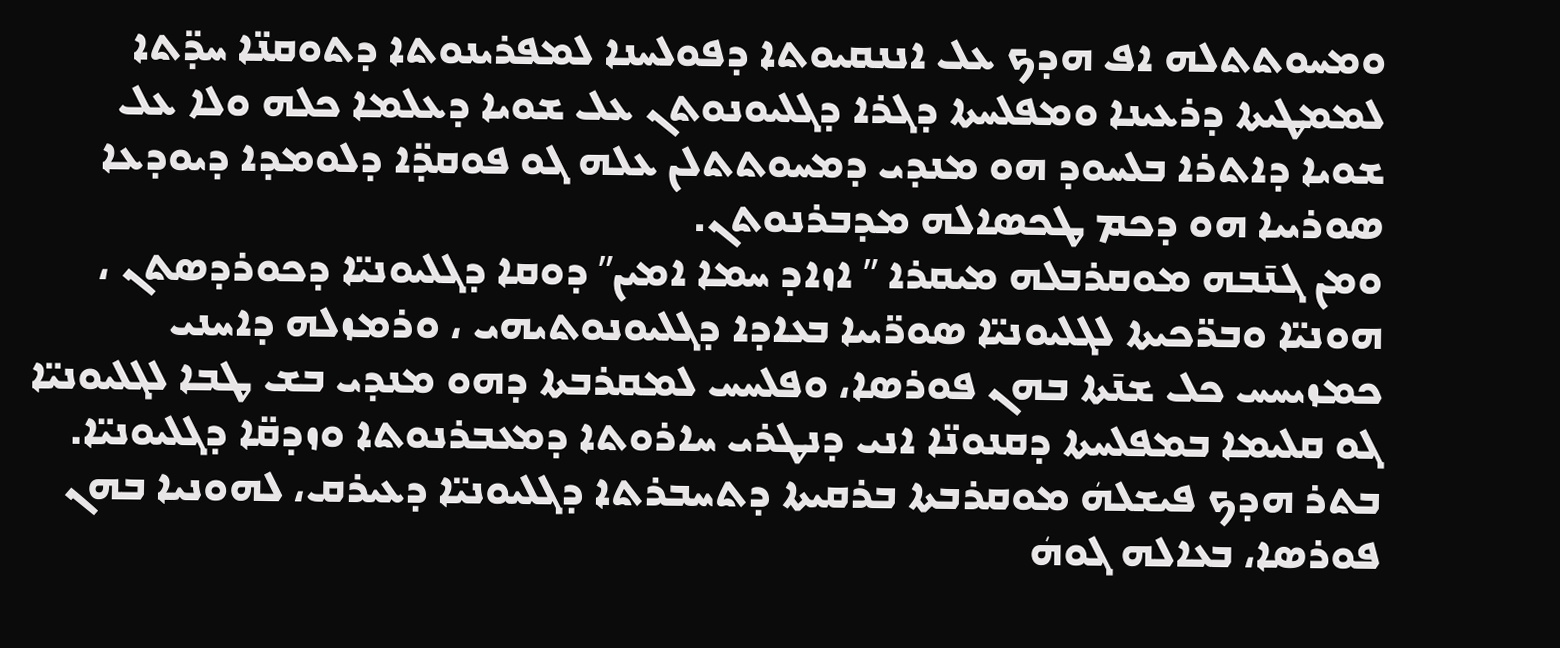ܘܡܚܘܬܬܠܗ ܐܦ ܗܕܟ ܥܠ ܐܢܢܩܝܘܬܐ ܕܦܘܠܚܢܐ ܠܡܦܪܝܢܘܬܐ ܕܬܘܩܢ̈ܐ ܚܕ̈ܬܐ ܠܡܡܛܝܬܐ ܕܪܥܝܢܐ ܘܡܦܠܚܬܐ ܕܓܪܐ ܕܓܠܝܘܢܘܬܢ ܥܠ ܫܘܝܐ ܕܥܠܡܐ ܟܠܗ ܘܠܐ ܥܠ ܫܘܝܐ ܕܐܬܪܐ ܒܠܚܘܕ ܗܘ ܡܢܕܝ ܕܡܚܘܬܬܠܢ ܥܠܗ ܓܘ ܦܘܩܕ̈ܐ ܕܠܘܡܕܐ ܕܝܘܕܥܐ ܣܘܪܝܝܐ ܗܘ ܕܟܡ ܛܟܣܐܠܗ ܡܕܒܪܢܘܬܢ.
ܘܡܢ ܓܢ̄ܒܗ ܡܘܩܪܒܠܗ ܡܝܩܪܐ ” ܐܙܐܕ ܚܡܐ ܐܡܝܢ” ܕܘܩܐ ܕܓܠܝܘܢܝ̈ܐ ܕܟܘܪܕܣܬܢ ، ܗܘܢܝ̈ܐ ܘܒܪ̈ܟܝܬܐ ܠܓܠܝܘܢܝ̈ܐ ܣܘܪ̈ܝܝܐ ܒܥܐܕܐ ܕܓܠܝܘܢܘܬܝܗܝ ، ܘܪܡܙܠܗ ܕܐܚܢܝ ܟܡܙܝܚܚ ܟܠ ܫܢ̄ܬܐ ܒܗܢ ܦܘܪܣܐ، ܘܦܠܚܚ ܠܡܩܪܒܬܐ ܕܗܘ ܡܢܕܝ ܒܫ ܛܒܐ ܠܓܠܝܘܢܝ̈ܐ ܓܘ ܩܠܝܡܐ ܒܡܦܠܚܬܐ ܕܩܢܘܢ̈ܐ ܐܢܝ ܕܢܛܪܝ ܚܐܪܘܬܐ ܕܡܥܒܪܢܘܬܐ ܘܙܕܩ̈ܐ ܕܓܠܝܘܢܝ̈ܐ. ܒܬܪ ܗܕܟ ܦܝܫܠܗܿ ܡܘܩܪܒܬܐ ܒܪܩܝܬܐ ܕܬܚܒܪܬܐ ܕܓܠܝܘܢܝ̈ܐ ܕܥܝܪܩ، ܠܗܘܢܝܐ ܒܗܢ ܦܘܪܣܐ، ܒܥܐܠܗ ܓܘܗܿ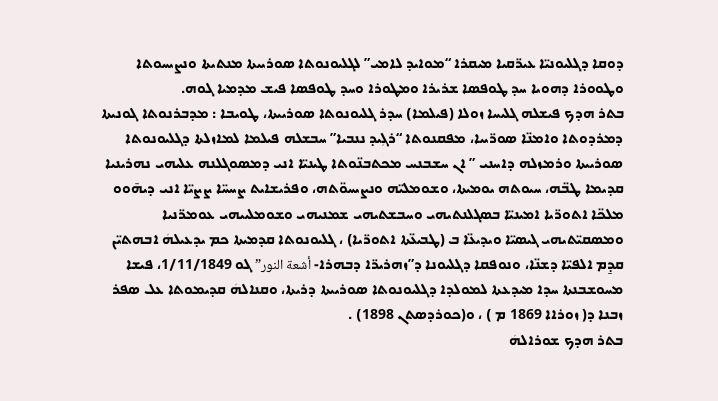ܕܘܩܐ ܕܓܠܝܘܢܝ̈ܐ ܥܝܪ̈ܩܝܐ ܡܝܩܪܐ “ܡܘܐܝܕ ܠܐܡܝ” ܠܓܠܝܘܢܘܬܐ ܣܘܪܝܝܬܐ ܡܢܬܝܬܐ ܘܢܨܝܚܘܬܐ ܘܛܘܘܪܐ ܕܗܘܝܐ ܚܕ ܛܘܦܣܐ ܫܪܝܪܐ ܘܡܛܘܪܐ ܘܚܕ ܛܘܦܣܐ ܦܝܫ ܡܕܡܝܐ ܓܘܗ.
ܒܬܪ ܗܕܟ ܦܝܫܠܗ ܓܠܝܚܐ ܙܘܠܐ (ܦܝܠܡܐ) ܚܕܪ ܓܠܝܘܢܘܬܐ ܣܘܪܝܝܬܐ، ܛܘܝܒܐ : ܡܕܒܪܢܘܬܐ ܓܘܢܝܬܐ ܕܡܪܕܘܬܐ ܘܐܡܢ̈ܐ ܣܘܪ̈ܝܝܐ، ܡܦܩܢܘܬܐ “ܪܓܼܝܕ ܢܢܒܝܐ” ܚܒܫܠܗ ܦܝܠܡܐ ܠܡܐܙܠܬܐ ܕܓܠܝܘܢܘܬܐ ܣܘܪܝܝܬܐ ܘܪܡܙܠܗ ܕܐܚܢܝ ” ܐܢ ܚܫܒܢܚ ܡܟܬܒܢ̈ܘܬܐ ܛܝܢܝ̈ܐ ܐܢܝ ܕܡܣܘܓܠܢܗ ܥܠܝܗܝ ܢܗܪܝܢܝܐ ܩܕܝܡܐ ܛܒ̈ܗ، ܚܝܘܬܗ ܝܘܡܝܬܐ، ܘܫܘܡܠܝ̈ܗ ܘܢܨܝܚܘ̈ܬܗ، ܘܦܪܝܫܐܝܬ ܨܚܚ̈ܐ ܨܨܝ̈ܐ ܐܢܝ ܕܝܗ̄ܘܘ ܡܠܟ̈ܐ ܐܬܘܪ̈ܝܐ ܐܡܝܢܝ̈ܐ ܒܣܓܠܢܬܝܗܝ ܘܚܒܫܬܝܗܝ ܫܡܢܝܗܝ ܘܫܘܡܠܝܝܗܝ ܥܘܡܪ̈ܢܝܐ ܘܡܣܩܝ̈ܬܝܗܝ ܓܝܣܝ̈ܐ ܘܝܕܝܥ̈ܐ ܒ (ܛܒܝܥ̈ܬܐ ܐܬܘܪ̈ܝܐ) ، ܓܠܝܘܢܘܬܐ ܩܕܡܝܬܐ ܟܡ ܝܕܥܝܠܗܿ ܐܒܗܬܝ̈ܢ ܩܕ̱ܡ ܐܠܦܝ̈ܐ ܕܫܢ̈ܐ، ܘܢܘܦܩܐ ܕܓܠܝܘܢܐ ܕ”ܙܗܪܝܪ̈ܐ ܕܒܗܪܐ- أشعة النور” ܓܘ 1/11/1849، ܦܝܫܐ ܡܚܘܫܒܢܬܐ ܚܕܐ ܡܝܕܥܬܐ ܠܡܘܠܕܐ ܕܓܠܝܘܢܘܬܐ ܣܘܪܝܝܬܐ ܕܪܝܬܐ، ܘܩܢܐܠܗܿ ܩܕܝܡܘܬܐ ܥܠ ܣܦܪ ܙܒܢܐ ܕ( ܙܘܪܐܐ 1869 ܡ ) ، ܘ(ܟܘܪܕܣܬܢ 1898) .
ܒܬܪ ܗܕܟ ܫܘܪܐܠܗܿ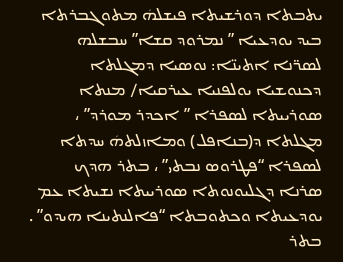ܝܬܒܬܐ ܕܘܪܫܝܬܐ ܦܝܫܠܗܿ ܡܬܘܓܒܪܬܐ ܒܝܕ ܝܘܕܥܝܐ ” ܢܡܪܘܕ ܩܫܐ” ܚܒܫܠܗ ܠܣܪ̈ܢܐ ܐܬܝܢ̈ܐ: ܢܘܣܝܐ ܕܡܓܠܬܐ ܕܟܢܘܫܝܐ ܝܘܠܦܢܝܐ ܥܝܪܩܝܐ/ ܡܢܬܐ ܣܘܪܝܝܬܐ ܠܣܦܪܐ ” ܐܟܕܪ ܡܘܪܕ” ، ܡܓܠܬܐ ܕ(ܒܢܐܦܠ) ܘܡܐܙܠܬܗܿ ܚܕܬܐ ܠܣܦܪܐ “ܦܛܪܘܣ ܢܒܬܝ” ، ܒܬܪ ܗܕܟ ܣܪܢܐ ܕܓܠܝܘܢܘܬܐ ܣܘܪܝܝܬܐ ܢܫܝܬܐ ܥܡ ܝܘܕܥܝܬܐ ܘܟܬܘܒܬܐ “ܦܐܠܢܬܝܢܐ ܗܝܕܘ” . ܒܬܪ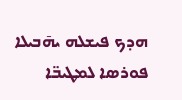ܗܕܟ ܦܝܫܠܗ ܝܗ̄ܒܝܠܐ ܦܘܪܣܐ ܠܡܛܝܒ̈ܐ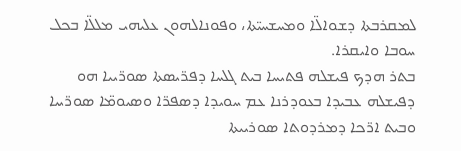ܠܡܩܪܒܬܐ ܕܫܘܐܠ̈ܐ ܘܡܚܫܚܝ̈ܬܐ، ܘܦܘܢܐܠܗܘܢ ܥܠܝܗܝ ܡܠܠ̈ܐ ܒܟܠ ܚܘܒܐ ܘܐܝܩܪܐ.
ܒܬܪ ܗܕܟ ܦܝܫܠܗ ܦܬܝܚܐ ܒܝܬ ܓܠܚܐ ܕܦܪ̈ܝܣܬܐ ܣܘܪ̈ܝܝܐ ܗܘ ܕܦܝܫܠܗ ܥܒܝܕܐ ܒܥܘܕܪܢܐ ܥܡ ܚܘܝܕܐ ܕܣܦܪ̈ܐ ܘܣܝܘܡ̈ܐ ܣܘܪ̈ܝܝܐ ܘܒܝܬ ܐܪ̈ܟܐ ܕܡܪܕܘܬܐ ܣܘܪܝܝܬܐ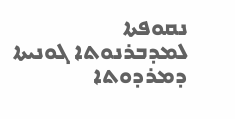ܢܩܘܦܬܐ ܠܡܕܒܪܢܘܬܐ ܓܘܢܝܬܐ ܕܡܪܕܘܬܐ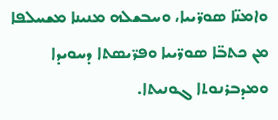ܘܐܡܢ̈ܐ ܣܘܪ̈ܝܝܐ، ܘܚܒܫܠܗ ܡܢܝܢܐ ܡܫܚܠܦܐ ܡܢ ܟܬܒ̈ܐ ܣܘܪ̈ܝܝܐ ܘܦܪ̈ܝܣܬܐ ܕܚܘܝܕܐ ܘܡܕܒܪܢܘܬܐ ܓܘܢܝܬܐ.